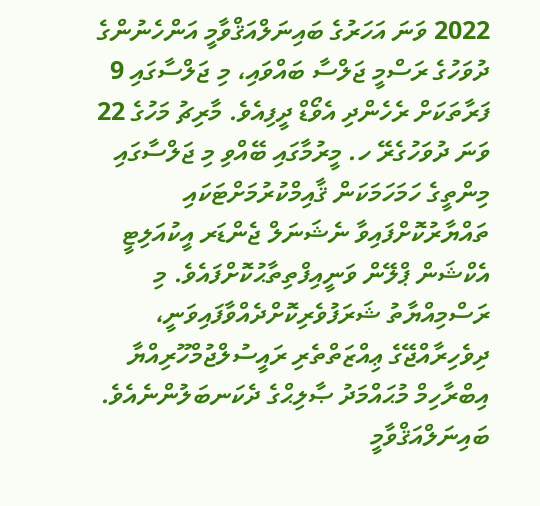2022 ވަނަ އަހަރުގެ ބައިނަލްއަޤްވާމީ އަންހެނުންގެ ދުވަހުގެ ރަސްމީ ޖަލްސާ ބައްވައި، މި ޖަލްސާގައި 9 ފަރާތަކަށް ރެހެންދި އެވޯޑް ދީފިއެވެ. މާރިޗު މަހުގެ 22 ވަނަ ދުވަހުގެރޭ ހ. މީރުމާގައި ބޭއްވި މި ޖަލްސާގައި މިންތީގެ ހަމަހަމަކަން ޤާއިމްކުރުމަށްޓަކައި ތައްޔާރުކޮށްފައިވާ ނެޝަނަލް ޖެންޑަރ އީކުއަލިޓީ އެކްޝަން ޕްލޭން ވަނީއިފްތިތާޙުކޮށްފައެވެ. މި ރަސްމިއްޔާތު ޝަރަފުވެރިކޮށްދެއްވާފައިވަނީ، ދިވެހިރާއްޖޭގެ ޢިއްޒަތްތެރި ރައީސުލްޖުމްހޫރިއްޔާ އިބްރާހިމް މުޙައްމަދު ޞާލިޙްގެ ދެކަނބަލުންނެއެވެ.
ބައިނަލްއަޤްވާމީ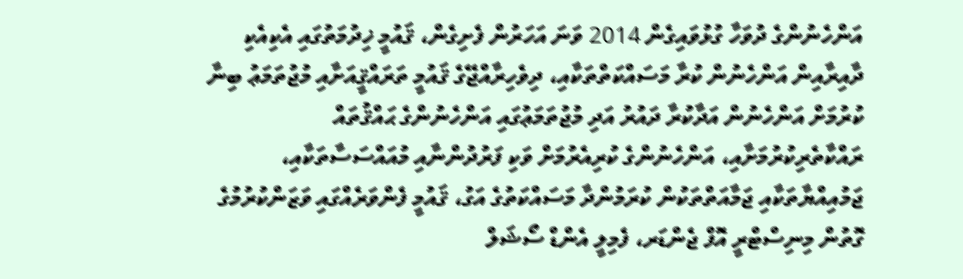އަންހެނުންގެ ދުވަހާ ގުޅުވައިގެން 2014 ވަނަ އަހަރުން ފެށިގެން، ޤައުމީ ޚިދުމަތުގައި އެކިއެކި ދާއިރާއިން އަންހެނުން ކުރާ މަސައްކަތްތަކާއި، ދިވެހިރާއްޖޭގެ ޤައުމީ ތަރައްޤީއަށާއި މުޖުތަމަޢު ބިނާ ކުރުމަށް އަންހެނުން އަދާކުރާ ދައުރު އަދި މުޖުތަމަޢުގައި އަންހެނުންގެ ޙައްޤުތައް ރައްކާތެރިކުރުމަށާއި، އަންހެނުންގެ ކުރިއެރުމަށް ވަކި ފަރުދުންނާއި މުއައްސަސާތަކާއި، ޖަމުއިއްޔާތަކާއި ޖަމާއަތްތަކުން ކުރަމުންދާ މަސައްކަތުގެ އަގު، ޤައުމީ ފެންވަރެއްގައި ވަޒަންކުރުމުގެ ގޮތުން މިނިސްޓްރީ އޮފް ޖެންޑަރ، ފެމިލީ އެންޑް ސޯޝަލް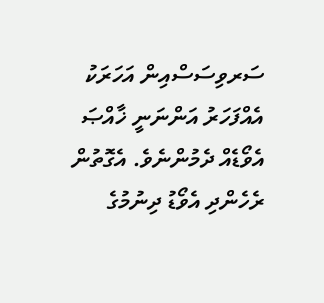ސަރވިސަސްއިން އަހަރަކު އެއްފަހަރު އަންނަނީ ޚާއްޞަ އެވޯޑެއް ދެމުންނެވެ. އެގޮތުން ރެހެންދި އެވޯޑު ދިނުމުގެ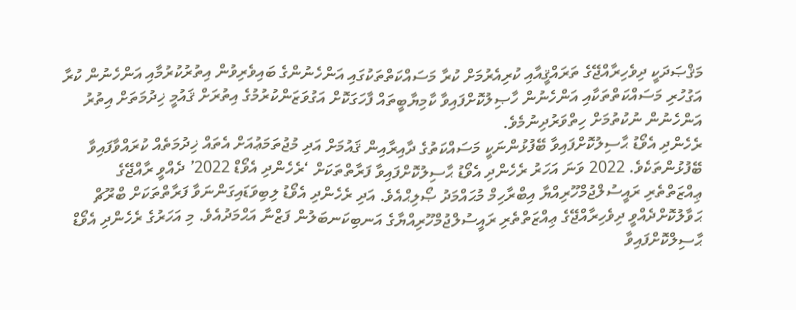މަޤްޞަދަކީ ދިވެހިރާއްޖޭގެ ތަރައްޤީއާއި ކުރިއެރުމަށް ކުރާ މަސައްކަތްތަކުގައި އަންހެނުންގެ ބައިވެރިވުން އިތުރުކުރުމާއި އަންހެނުން ކުރާ އަގުހުރި މަސައްކަތްތަކާއި އަންހެނުން ހާޞިލުކޮށްފައިވާ ކާމިޔާބީތައް ފާހަގަކޮށް އަގުވަޒަންކުރުމުގެ އިތުރަށް ޤައުމީ ޚިދުމަތަށް އިތުރު އަންހެނުން ނުކުތުމަށް ހިތްވަރުދިނުމެވެ.
ރެހެންދި އެވޯޑު ޙާސިލުކޮށްފައިވާ ބޭފުޅުންނަކީ މަސައްކަތުގެ ދާއިރާއިން ޤައުމަށް އަދި މުޖުތަމަޢުއަށް އެތައް ޚިދުމަތެއް ކުރައްވާފައިވާ ބޭފުޅުންތަކެވެ. 2022 ވަނަ އަހަރު ރެހެންދި އެވޯޑު ޙާސިލުކޮށްފައިވާ ފަރާތްތަކަށް ‘ރެހެންދި އެވޯޑް 2022’ ދެއްވީ ރާއްޖޭގެ ޢިއްޒަތްތެރި ރައީސުލްޖުމްހޫރިއްޔާ އިބްރާހިމް މުޙައްމަދު ޞޯލިޙްއެވެ. އަދި ރެހެންދި އެވޯޑު ލިބިވަޑައިގަންނަވާ ފަރާތްތަކަށް ބްރޫޗް ޙަވާލުކޮށްދެއްވީ ދިވެހިރާއްޖޭގެ ޢިއްޒަތްތެރި ރައީސުލްޖުމްހޫރިއްޔާގެ އަނބިކަނބަލުން ފަޒްނާ އަޙްމަދުއެވެ. މި އަހަރުގެ ރެހެންދި އެވޯޑް ޙާސިލްކޮށްފައިވާ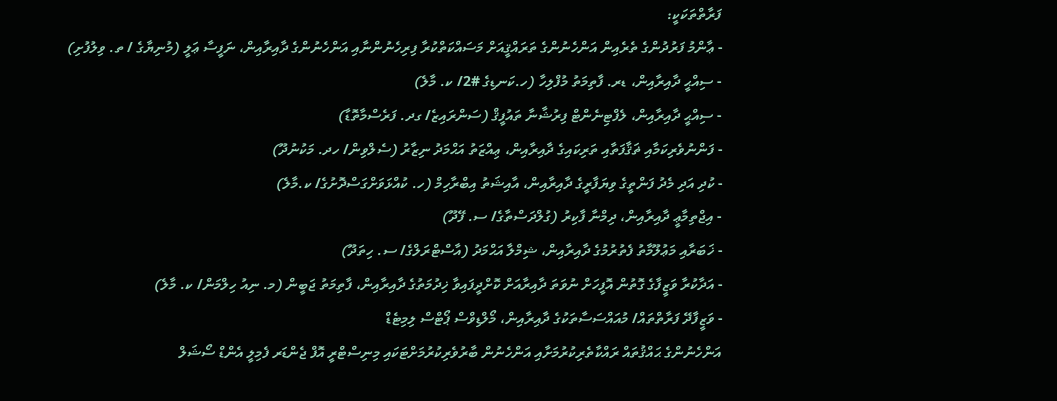ފަރާތްތަކަކީ:
- ޢާންމު ފަރުދުންގެ ތެރެއިން އަންހެނުންގެ ތަރައްޤީއަށް މަސައްކަތްކުރާ ފިރިހެނުންނާއި އަންހެނުންގެ ދާއިރާއިން، ނަފީސާ ޢަލީ (މުނިޔާގެ / ތ. ވިލުފުށި)
- ސިއްޙީ ދާއިރާއިން، ޑރ. ފާތިމަތު މުފްލިހާ (ހ.ކަނޑިގެ #2/ ކ. މާލެ)
- ސިއްޙީ ދާއިރާއިން، ލެފްޓިނެންޓް ފިރުޝާނާ ތައުފީޤް (ސަންރައިޒެ/ ގދ. ފަރެސްމާތޮޑާ)
- ފަންނުވެރިކަމާއި ޡަޤާފަތާއި ތަރިކައިގެ ދާއިރާއިން، ޢިއްޒަތު އަޙްމަދު ނިޒާރު (ސެލްވިން/ ހދ. މަކުނުދޫ)
- ކުދި އަދި މެދު ފަންތީގެ ވިޔަފާރީގެ ދާއިރާއިން، އާއިޝަތު އިބްރާހިމް (ހ. ކުއްޅަވަށްގަސްދޮށުގެ/ ކ.މާލެ)
- އިޖްތިމާޢީ ދާއިރާއިން، ދިމްނާ ފާކިރު (ގުލްދަސްތާގެ/ ސ. ފޭދޫ)
- ޚަބަރާއި މަޢުލޫމާތު ފެތުރުމުގެ ދާއިރާއިން، ޝިމްލާ އަޙްމަދު (އާސްޓްރަލްގެ/ ސ. ހިތަދޫ)
- އަދާކުރާ ވަޒީފާގެ ގޮތުން އޮފީހަށް ނުވަތަ ދާއިރާއަށް ކޮށްދީފައިވާ ޚިދުމަތުގެ ދާއިރާއިން، ފާތިމަތު ޖަބީން (މ. ނިއު ހިލްމަން/ ކ. މާލެ)
- ވަޒީފާދޭ ފަރާތްތައް/ މުއައްސަސާތަކުގެ ދާއިރާއިން، މޯލްޑިވްސް ޕޯޓްސް ލިމިޓެޑް
އަންހެނުންގެ ޙައްޤުތައް ރައްކާތެރިކުރުމަށާއި އަންހެނުން ބާރުވެރިކުރުމަށްޓަކައި މިނިސްޓްރީ އޮފް ޖެންޑަރ ފެމިލީ އެންޑް ސޯޝަލް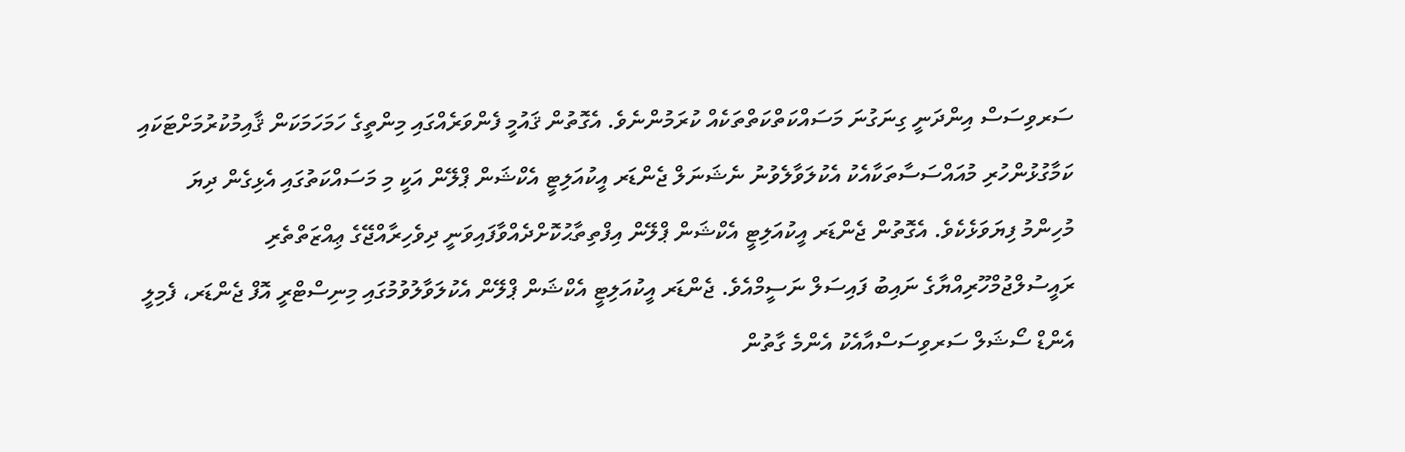ސަރވިސަސް އިންދަނީ ގިނަގުނަ މަސައްކަތްކަތްތަކެއް ކުރަމުންނެވެ. އެގޮތުން ޤައުމީ ފެންވަރެއްގައި މިންތީގެ ހަމަހަމަކަން ޤާއިމުކުރުމަށްޓަކައި ކަމާގުޅުންހުރި މުއައްސަސާތަކާއެކު އެކުލަވާލެވުނު ނެޝަނަލް ޖެންޑަރ އީކުއަލިޓީ އެކްޝަން ޕްލޭން އަކީ މި މަސައްކަތުގައި އެޅިގެން ދިޔަ މުހިންމު ފިޔަވަޅެކެވެ. އެގޮތުން ޖެންޑަރ އީކުއަލިޓީ އެކްޝަން ޕްލޭން އިފްތިތާޙުކޮށްދެއްވާފައިވަނީ ދިވެހިރާއްޖޭގެ ޢިއްޒަތްތެރި ރައީސުލްޖުމްހޫރިއްޔާގެ ނައިބު ފައިސަލް ނަސީމްއެވެ. ޖެންޑަރ އީކުއަލިޓީ އެކްޝަން ޕްލޭން އެކުލަވާލުވުމުގައި މިނިސްޓްރީ އޮފް ޖެންޑަރ، ފެމިލީ އެންޑް ސޯޝަލް ސަރވިސަސްއާއެކު އެންމެ ގާތުން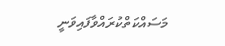މަސައްކަތްކުރައްވާފައިވަނީ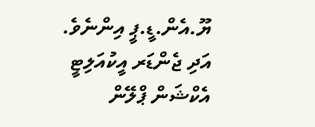ޔޫ.އެން.ޑީ.ޕީ އިންނެވެ. އަދި ޖެންޑަރ އީކުއަލިޓީ އެކްޝަން ޕްލޭން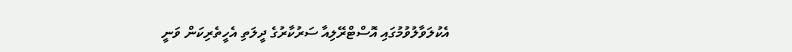އެކުލަވާލުވުމުގައި އޮސްޓްރޭލިއާ ސަރުކާރުގެ ދީލަތި އެހީތެރިކަން ވަނީ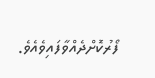ފޯރުކޮށްދެއްވާފައިވެއެވެ.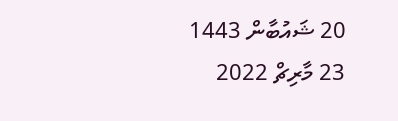20 ޝައުބާން 1443
23 މާރިޗް 2022